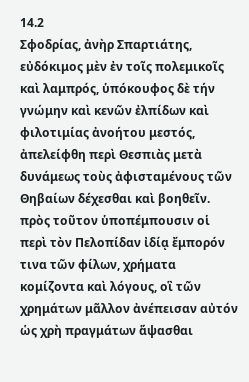14.2
Σφοδρίας, ἀνὴρ Σπαρτιάτης, εὐδόκιμος μὲν ἐν τοῖς πολεμικοῖς καὶ λαμπρός, ὑπόκουφος δὲ τήν γνώμην καὶ κενῶν ἐλπίδων καὶ φιλοτιμίας ἀνοήτου μεστός, ἀπελείφθη περὶ Θεσπιὰς μετὰ δυνάμεως τοὺς ἀφισταμένους τῶν Θηβαίων δέχεσθαι καὶ βοηθεῖν. πρὸς τοῦτον ὑποπέμπουσιν οἱ περὶ τὸν Πελοπίδαν ἰδίᾳ ἔμπορόν τινα τῶν φίλων, χρήματα κομίζοντα καὶ λόγους, οἳ τῶν χρημάτων μᾶλλον ἀνέπεισαν αὐτόν ὡς χρὴ πραγμάτων ἅψασθαι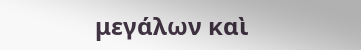μεγάλων καὶ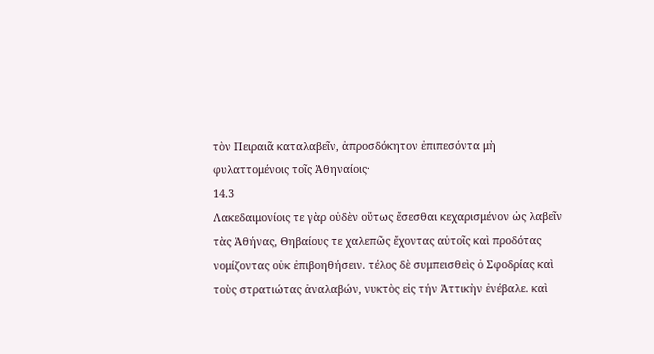τὸν Πειραιᾶ καταλαβεῖν, ἀπροσδόκητον ἐπιπεσόντα μὴ φυλαττομένοις τοῖς Ἀθηναίοις·
14.3
Λακεδαιμονίοις τε γὰρ οὐδὲν οὕτως ἔσεσθαι κεχαρισμένον ὡς λαβεῖν τὰς Ἀθήνας, Θηβαίους τε χαλεπῶς ἔχοντας αὐτοῖς καὶ προδότας νομίζοντας οὐκ ἐπιβοηθήσειν. τέλος δὲ συμπεισθεὶς ὁ Σφοδρίας καὶ τοὺς στρατιώτας ἀναλαβών, νυκτὸς εἰς τήν Ἀττικὴν ἐνέβαλε. καὶ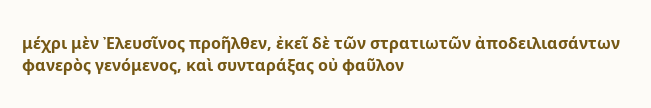μέχρι μὲν Ἐλευσῖνος προῆλθεν, ἐκεῖ δὲ τῶν στρατιωτῶν ἀποδειλιασάντων φανερὸς γενόμενος, καὶ συνταράξας οὐ φαῦλον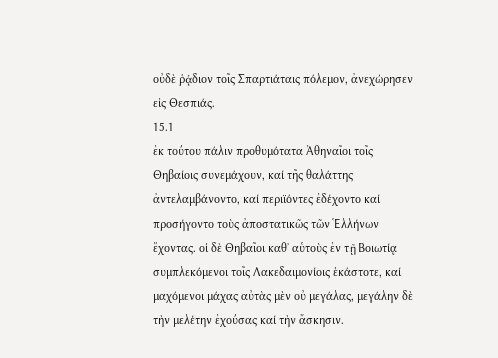οὐδὲ ῥᾴδιον τοῖς Σπαρτιάταις πόλεμον, ἀνεχώρησεν εἰς Θεσπιάς.
15.1
ἐκ τούτου πάλιν προθυμότατα Ἀθηναῖοι τοῖς Θηβαίοις συνεμάχουν, καί τῆς θαλάττης ἀντελαμβάνοντο, καί περιϊόντες ἐδέχοντο καί προσήγοντο τοὺς ἀποστατικῶς τῶν Ἑλλήνων ἔχοντας. οἱ δὲ Θηβαῖοι καθʼ αὑτοὺς ἐν τῇ Βοιωτίᾳ συμπλεκόμενοι τοῖς Λακεδαιμονίοις ἑκάστοτε, καί μαχόμενοι μάχας αὐτὰς μὲν οὐ μεγάλας, μεγάλην δὲ τὴν μελέτην ἐχούσας καί τὴν ἄσκησιν.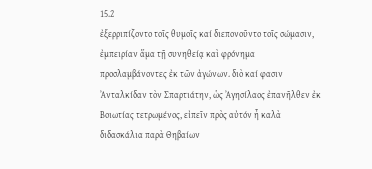15.2
ἐξερριπίζοντο τοῖς θυμοῖς καί διεπονοῦντο τοῖς σώμασιν, ἐμπειρίαν ἅμα τῇ συνηθείᾳ καὶ φρόνημα προσλαμβάνοντες ἐκ τῶν ἀγώνων. διὸ καί φασιν Ἀνταλκίδαν τὸν Σπαρτιάτην, ὡς Ἀγησίλαος ἐπανῆλθεν ἐκ Βοιωτίας τετρωμένος, εἰπεῖν πρὸς αὐτόν ἦ καλὰ διδασκάλια παρὰ Θηβαίων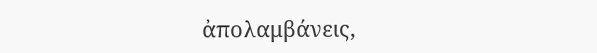ἀπολαμβάνεις,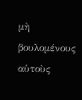μὴ βουλομένους αὑτοὺς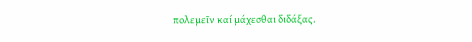πολεμεῖν καί μάχεσθαι διδάξας.